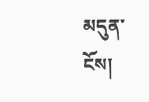མདུན་ངོས།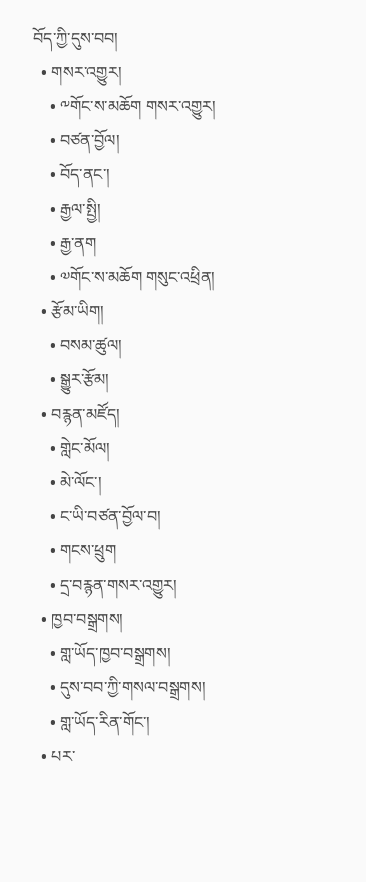བོད་ཀྱི་དུས་བབ།
  • གསར་འགྱུར།
    • ༸གོང་ས་མཆོག གསར་འགྱུར།
    • བཙན་བྱོལ།
    • བོད་ནང་།
    • རྒྱལ་སྤྱི།
    • རྒྱ་ནག
    • ༧གོང་ས་མཆོག གསུང་འཕྲིན།
  • རྩོམ་ཡིག།
    • བསམ་ཚུལ།
    • སྒྱུར་རྩོམ།
  • བརྙན་མཛོད།
    • གླེང་མོལ།
    • མེ་ལོང་།
    • ང་ཡི་བཙན་བྱོལ་བ།
    • གངས་ཕྲུག
    • དྲ་བརྙན་གསར་འགྱུར།
  • ཁྱབ་བསྒྲགས།
    • གླ་ཡོད་ཁྱབ་བསྒྲགས།
    • དུས་བབ་ཀྱི་གསལ་བསྒྲགས།
    • གླ་ཡོད་རིན་གོང་།
  • པར་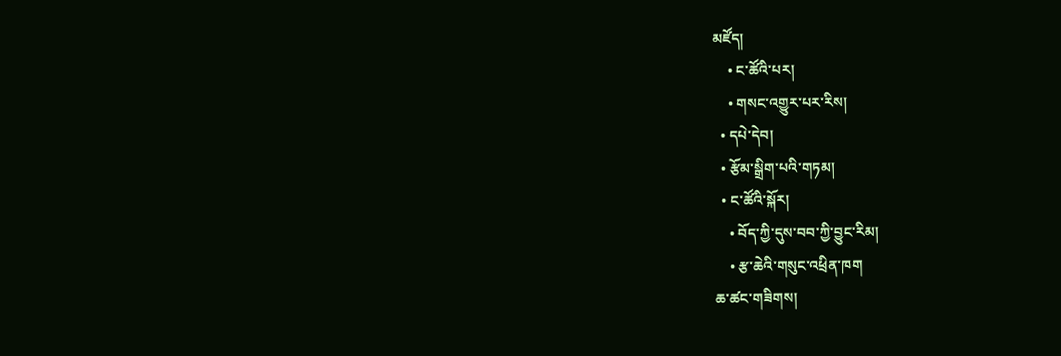མཛོད།
    • ང་ཚོའི་པར།
    • གསང་འགྱུར་པར་རིས།
  • དཔེ་དེབ།
  • རྩོམ་སྒྲིག་པའི་གཏམ།
  • ང་ཚོའི་སྐོར།
    • བོད་ཀྱི་དུས་བབ་ཀྱི་བྱུང་རིམ།
    • རྩ་ཆེའི་གསུང་འཕྲིན་ཁག
ཆ་ཚང་གཟིགས།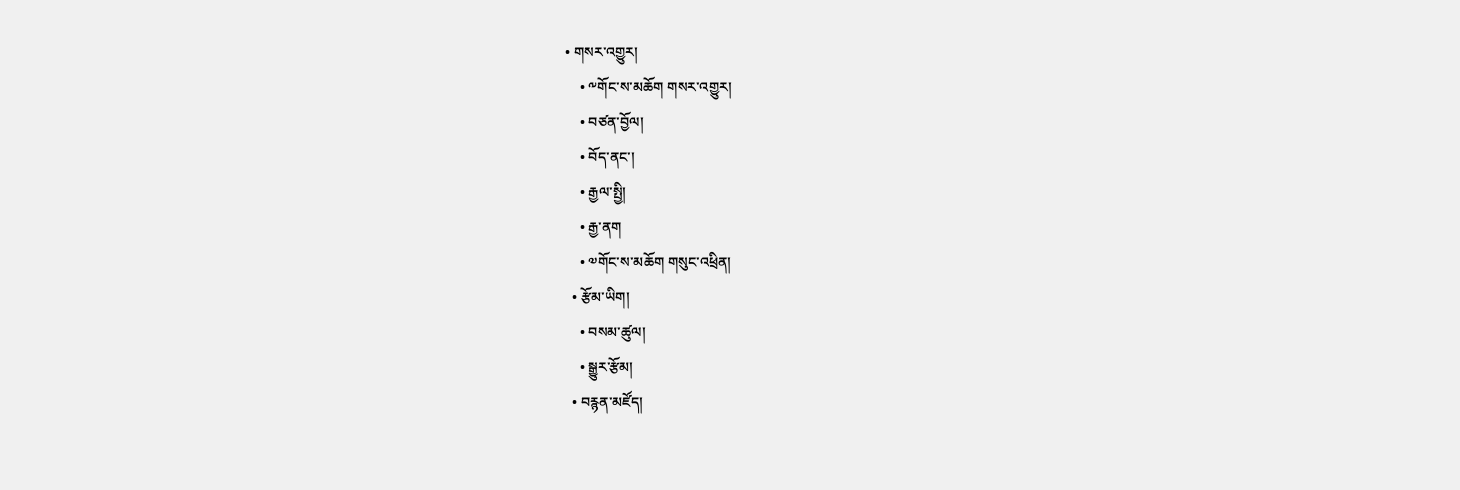• གསར་འགྱུར།
    • ༸གོང་ས་མཆོག གསར་འགྱུར།
    • བཙན་བྱོལ།
    • བོད་ནང་།
    • རྒྱལ་སྤྱི།
    • རྒྱ་ནག
    • ༧གོང་ས་མཆོག གསུང་འཕྲིན།
  • རྩོམ་ཡིག།
    • བསམ་ཚུལ།
    • སྒྱུར་རྩོམ།
  • བརྙན་མཛོད།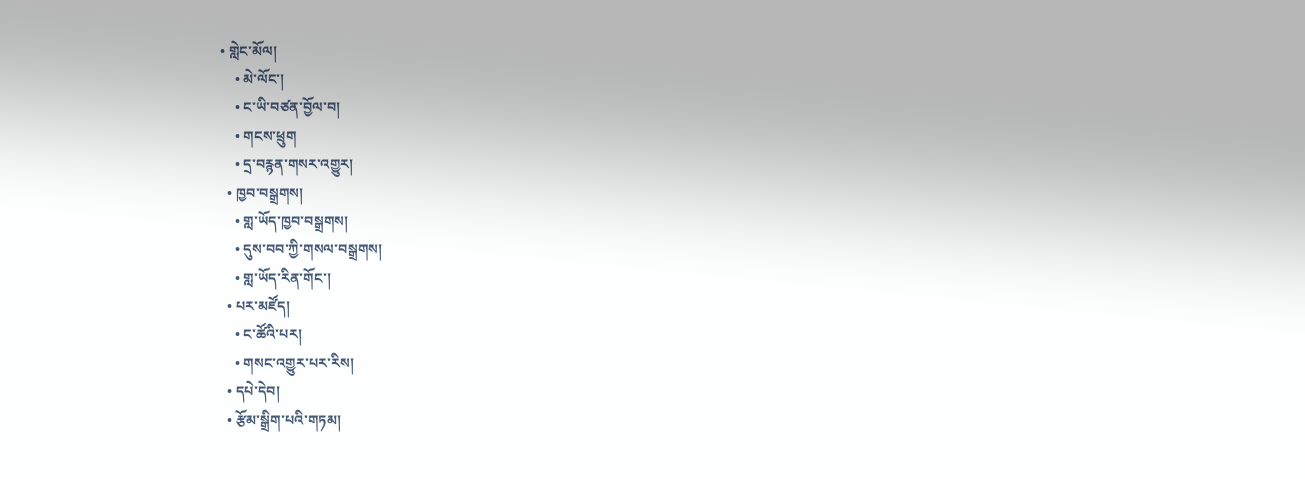• གླེང་མོལ།
    • མེ་ལོང་།
    • ང་ཡི་བཙན་བྱོལ་བ།
    • གངས་ཕྲུག
    • དྲ་བརྙན་གསར་འགྱུར།
  • ཁྱབ་བསྒྲགས།
    • གླ་ཡོད་ཁྱབ་བསྒྲགས།
    • དུས་བབ་ཀྱི་གསལ་བསྒྲགས།
    • གླ་ཡོད་རིན་གོང་།
  • པར་མཛོད།
    • ང་ཚོའི་པར།
    • གསང་འགྱུར་པར་རིས།
  • དཔེ་དེབ།
  • རྩོམ་སྒྲིག་པའི་གཏམ།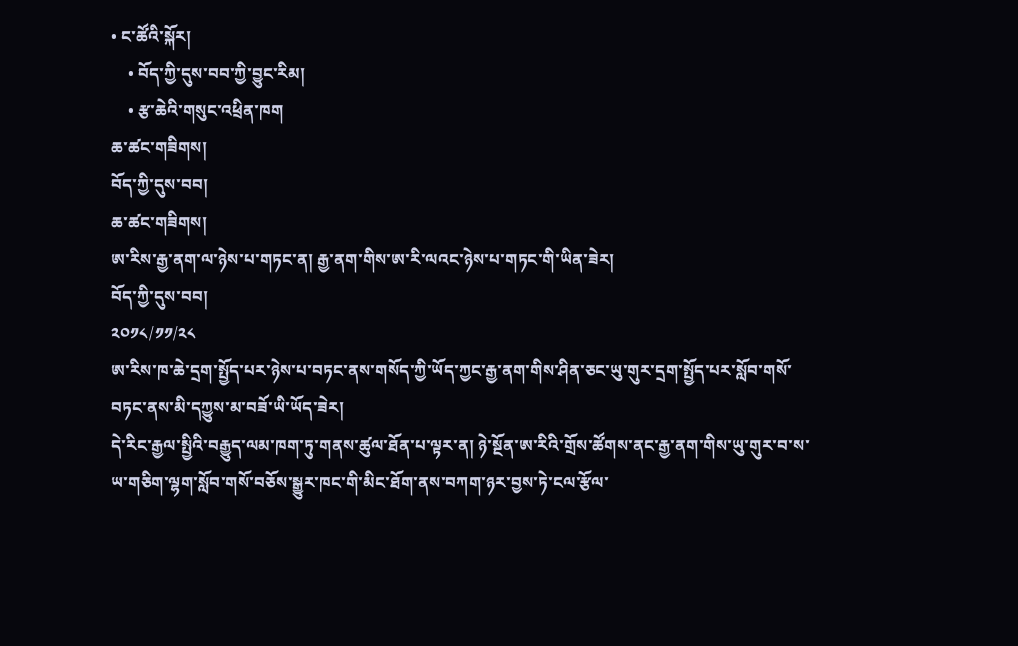• ང་ཚོའི་སྐོར།
    • བོད་ཀྱི་དུས་བབ་ཀྱི་བྱུང་རིམ།
    • རྩ་ཆེའི་གསུང་འཕྲིན་ཁག
ཆ་ཚང་གཟིགས།
བོད་ཀྱི་དུས་བབ།
ཆ་ཚང་གཟིགས།
ཨ་རིས་རྒྱ་ནག་ལ་ཉེས་པ་གཏང་ན། རྒྱ་ནག་གིས་ཨ་རི་ལའང་ཉེས་པ་གཏང་གི་ཡིན་ཟེར།
བོད་ཀྱི་དུས་བབ།
༢༠༡༨/༡༡/༢༨
ཨ་རིས་ཁ་ཆེ་དྲག་སྤྱོད་པར་ཉེས་པ་བཏང་ནས་གསོད་ཀྱི་ཡོད་ཀྱང་རྒྱ་ནག་གིས་ཤིན་ཅང་ཡུ་གུར་དྲག་སྤྱོད་པར་སློབ་གསོ་བཏང་ནས་མི་དཀྱུས་མ་བཟོ་ཡི་ཡོད་ཟེར།
དེ་རིང་རྒྱལ་སྤྱིའི་བརྒྱུད་ལམ་ཁག་ཏུ་གནས་ཚུལ་ཐོན་པ་ལྟར་ན། ཉེ་སྔོན་ཨ་རིའི་གྲོས་ཚོགས་ནང་རྒྱ་ནག་གིས་ཡུ་གུར་བ་ས་ཡ་གཅིག་ལྷག་སློབ་གསོ་བཅོས་སྒྱུར་ཁང་གི་མིང་ཐོག་ནས་བཀག་ཉར་བྱས་ཏེ་ངལ་རྩོལ་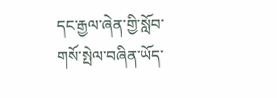དང་རྒྱལ་ཞེན་གྱི་སློབ་གསོ་སྤེལ་བཞིན་ཡོད་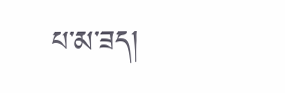པ་མ་ཟད།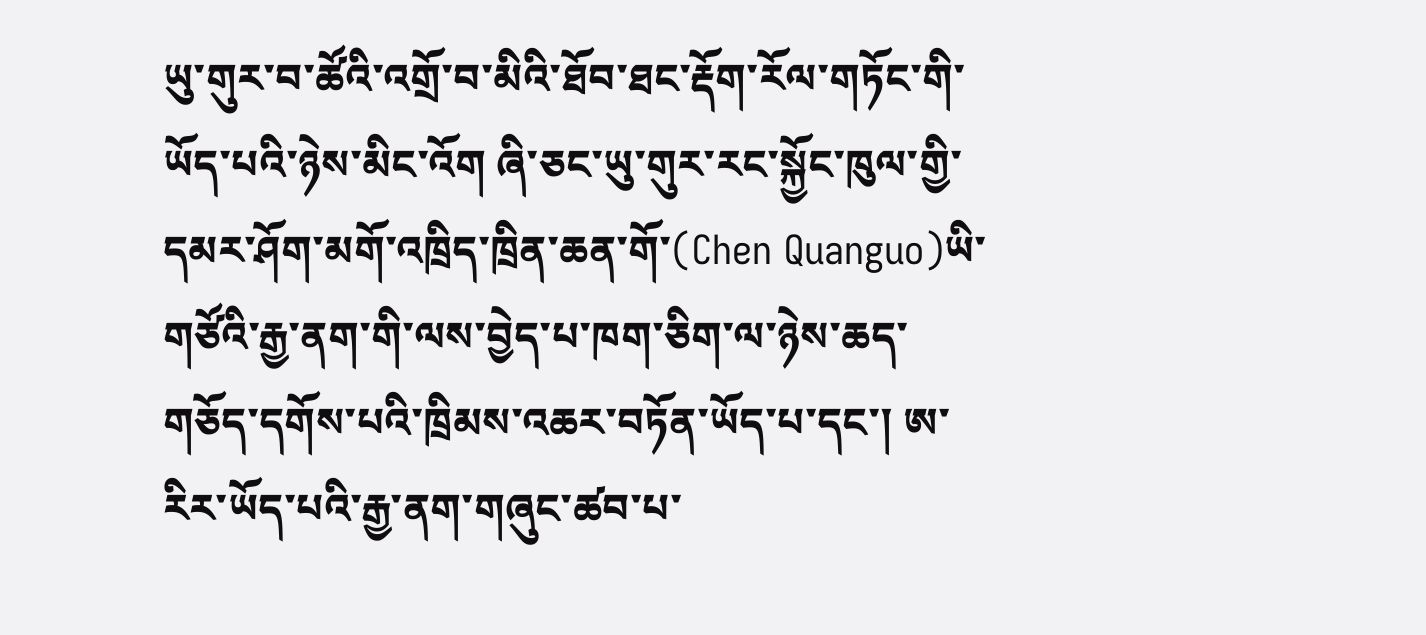ཡུ་གུར་བ་ཚོའི་འགྲོ་བ་མིའི་ཐོབ་ཐང་རྡོག་རོལ་གཏོང་གི་ཡོད་པའི་ཉེས་མིང་འོག ཞི་ཅང་ཡུ་གུར་རང་སྐྱོང་ཁུལ་གྱི་དམར་ཤོག་མགོ་འཁྲིད་ཁྲིན་ཆན་གོ་(Chen Quanguo)ཡི་གཙོའི་རྒྱ་ནག་གི་ལས་བྱེད་པ་ཁག་ཅིག་ལ་ཉེས་ཆད་གཅོད་དགོས་པའི་ཁྲིམས་འཆར་བཏོན་ཡོད་པ་དང་། ཨ་རིར་ཡོད་པའི་རྒྱ་ནག་གཞུང་ཚབ་པ་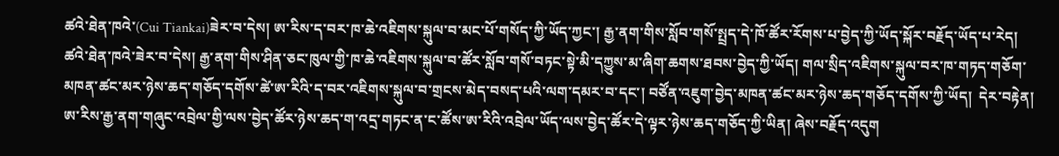ཚའེ་ཐེན་ཁའེ་(Cui Tiankai)ཟེར་བ་དེས། ཨ་རིས་ད་བར་ཁ་ཆེ་འཇིགས་སྐུལ་བ་མང་པོ་གསོད་ཀྱི་ཡོད་ཀྱང་། རྒྱ་ནག་གིས་སློབ་གསོ་སྤྲད་དེ་ཁོ་ཚོར་རོགས་པ་བྱེད་ཀྱི་ཡོད་སྐོར་བརྗོད་ཡོད་པ་རེད།
ཚའེ་ཐེན་ཁའེ་ཟེར་བ་དེས། རྒྱ་ནག་གིས་ཤིན་ཅང་ཁུལ་གྱི་ཁ་ཆེ་འཇིགས་སྐུལ་བ་ཚོར་སློབ་གསོ་བཏང་སྟེ་མི་དཀྱུས་མ་ཞིག་ཆགས་ཐབས་བྱེད་ཀྱི་ཡོད། གལ་སྲིད་འཇིགས་སྐུལ་བར་ཁ་གཏད་གཅོག་མཁན་ཚང་མར་ཉེས་ཆད་གཅོད་དགོས་ཚེ་ཨ་རིའི་ད་བར་འཇིགས་སྐུལ་བ་གྲངས་མེད་བསད་པའི་ལག་དམར་བ་དང་། བཙོན་འཇུག་བྱེད་མཁན་ཚང་མར་ཉེས་ཆད་གཅོད་དགོས་ཀྱི་ཡོད།  དེར་བརྟེན།  ཨ་རིས་རྒྱ་ནག་གཞུང་འབྲེལ་གྱི་ལས་བྱེད་ཚོར་ཉེས་ཆད་ག་འདྲ་གཏང་ན་ང་ཚོས་ཨ་རིའི་འབྲེལ་ཡོད་ལས་བྱེད་ཚོར་དེ་ལྟར་ཉེས་ཆད་གཅོད་ཀྱི་ཡིན། ཞེས་བརྗོད་འདུག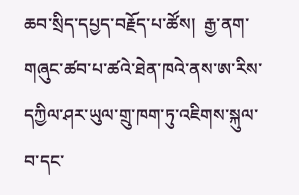ཆབ་སྲིད་དཔྱད་བརྗོད་པ་ཚོས།  རྒྱ་ནག་གཞུང་ཚབ་པ་ཚའེ་ཐེན་ཁའེ་ནས་ཨ་རིས་དཀྱིལ་ཤར་ཡུལ་གྲུ་ཁག་ཏུ་འཇིགས་སྐུལ་བ་དང་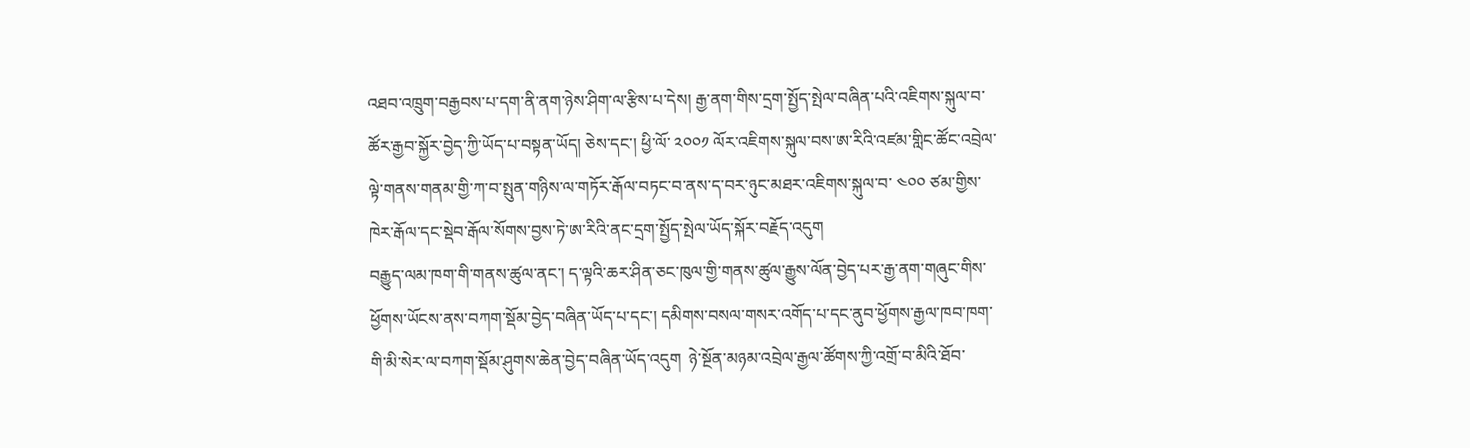འཐབ་འཁྲུག་བརྒྱབས་པ་དག་ནི་ནག་ཉེས་ཤིག་ལ་རྩིས་པ་དེས། རྒྱ་ནག་གིས་དྲག་སྤྱོད་སྤེལ་བཞིན་པའི་འཇིགས་སྐུལ་བ་ཚོར་རྒྱབ་སྐྱོར་བྱེད་ཀྱི་ཡོད་པ་བསྟན་ཡོད། ཅེས་དང་། ཕྱི་ལོ་ ༢༠༠༡ ལོར་འཇིགས་སྐུལ་བས་ཨ་རིའི་འཛམ་གླིང་ཚོང་འབྲེལ་ལྟེ་གནས་གནམ་གྱི་ཀ་བ་སྤུན་གཉིས་ལ་གཏོར་རྒོལ་བཏང་བ་ནས་ད་བར་ཉུང་མཐར་འཇིགས་སྐུལ་བ་ ༤༠༠ ཙམ་གྱིས་ཁེར་རྒོལ་དང་སྡེབ་རྒོལ་སོགས་བྱས་ཏེ་ཨ་རིའི་ནང་དྲག་སྤྱོད་སྤེལ་ཡོད་སྐོར་བརྗོད་འདུག
བརྒྱུད་ལམ་ཁག་གི་གནས་ཚུལ་ནང་། ད་ལྟའི་ཆར་ཤིན་ཅང་ཁུལ་གྱི་གནས་ཚུལ་རྒྱུས་ལོན་བྱེད་པར་རྒྱ་ནག་གཞུང་གིས་ཕྱོགས་ཡོངས་ནས་བཀག་སྡོམ་བྱེད་བཞིན་ཡོད་པ་དང་། དམིགས་བསལ་གསར་འགོད་པ་དང་ནུབ་ཕྱོགས་རྒྱལ་ཁབ་ཁག་གི་མི་སེར་ལ་བཀག་སྡོམ་ཤུགས་ཆེན་བྱེད་བཞིན་ཡོད་འདུག  ཉེ་སྔོན་མཉམ་འབྲེལ་རྒྱལ་ཚོགས་ཀྱི་འགྲོ་བ་མིའི་ཐོབ་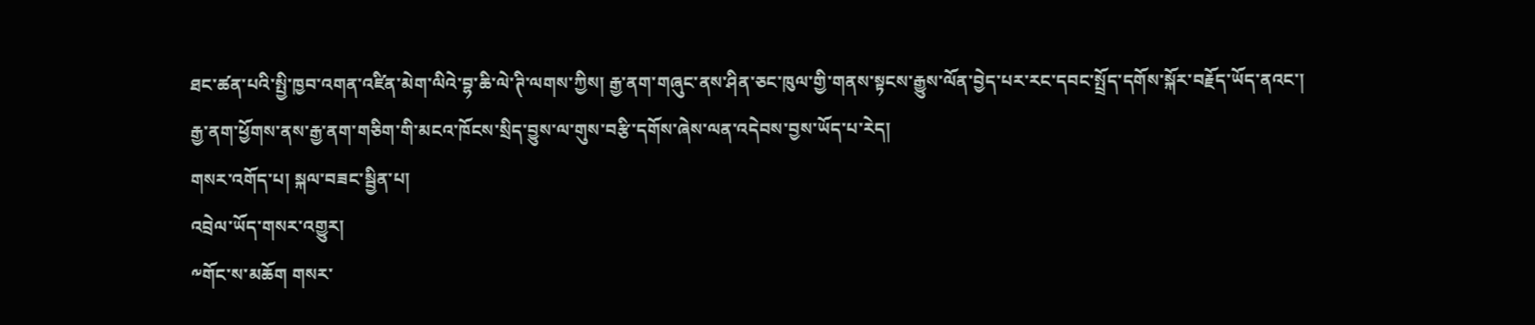ཐང་ཚན་པའི་སྤྱི་ཁྱབ་འགན་འཛིན་མེག་ལིའེ་བྷ་ཆི་ལེ་ཊི་ལགས་ཀྱིས། རྒྱ་ནག་གཞུང་ནས་ཤིན་ཅང་ཁུལ་གྱི་གནས་སྟངས་རྒྱུས་ལོན་བྱེད་པར་རང་དབང་སྤྲོད་དགོས་སྐོར་བརྗོད་ཡོད་ནའང་། རྒྱ་ནག་ཕྱོགས་ནས་རྒྱ་ནག་གཅིག་གི་མངའ་ཁོངས་སྲིད་བྱུས་ལ་གུས་བརྩི་དགོས་ཞེས་ལན་འདེབས་བྱས་ཡོད་པ་རེད།
གསར་འགོད་པ། སྐལ་བཟང་སྦྱིན་པ།
འབྲེལ་ཡོད་གསར་འགྱུར།
༸གོང་ས་མཆོག གསར་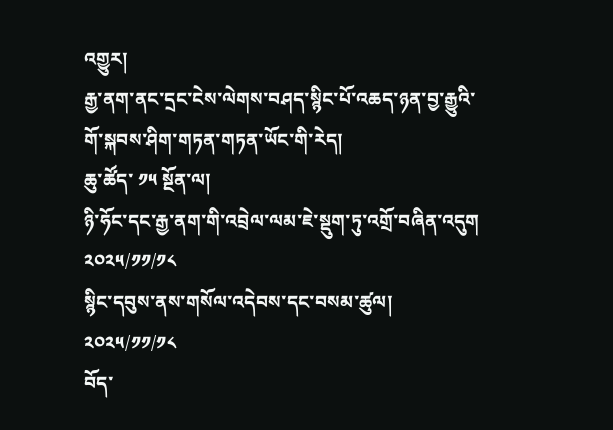འགྱུར།
རྒྱ་ནག་ནང་དྲང་ངེས་ལེགས་བཤད་སྙིང་པོ་འཆད་ཉན་བྱ་རྒྱུའི་གོ་སྐབས་ཤིག་གཏན་གཏན་ཡོང་གི་རེད།
ཆུ་ཚོད་ ༡༥ སྔོན་ལ།
ཉི་ཧོང་དང་རྒྱ་ནག་གི་འབྲེལ་ལམ་ཇེ་སྡུག་ཏུ་འགྲོ་བཞིན་འདུག
༢༠༢༥/༡༡/༡༨
སྙིང་དབུས་ནས་གསོལ་འདེབས་དང་བསམ་ཚུལ།
༢༠༢༥/༡༡/༡༨
བོད་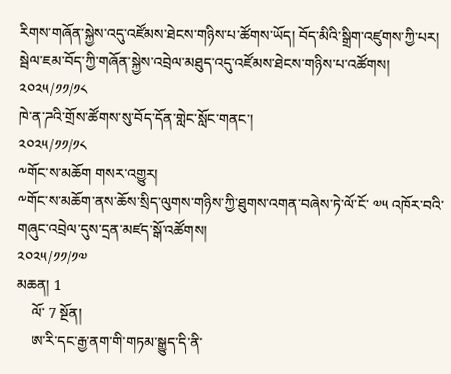རིགས་གཞོན་སྐྱེས་འདུ་འཛོམས་ཐེངས་གཉིས་པ་ཚོགས་ཡོད། བོད་མིའི་སྒྲིག་འཛུགས་ཀྱི་པར།
སྦེལ་ཇམ་བོད་ཀྱི་གཞོན་སྐྱེས་འབྲེལ་མཐུད་འདུ་འཛོམས་ཐེངས་གཉིས་པ་འཚོགས།
༢༠༢༥/༡༡/༡༨
ཁེ་ན་ཌའི་གྲོས་ཚོགས་སུ་བོད་དོན་གླེང་སློང་གནང་།
༢༠༢༥/༡༡/༡༨
༸གོང་ས་མཆོག གསར་འགྱུར།
༸གོང་ས་མཆོག་ནས་ཆོས་སྲིད་ལུགས་གཉིས་ཀྱི་ཐུགས་འགན་བཞེས་ཏེ་ལོ་ངོ་ ༧༥ འཁོར་བའི་གཞུང་འབྲེལ་དུས་དྲན་མཛད་སྒོ་འཚོགས།
༢༠༢༥/༡༡/༡༧
མཆན། 1
    ལོ་ 7 སྔོན།
    ཨ་རི་དང་རྒྱ་ནག་གི་གཏམ་སྒྱུད་དི་ནི་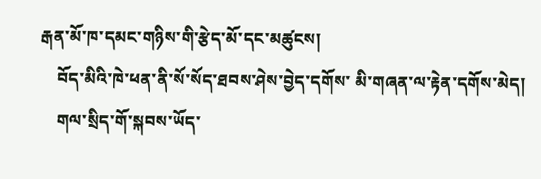རྒན་མོ་ཁ་དམང་གཉིས་གི་རྩེད་མོ་དང་མཚུངས།
    བོད་མིའི་ཁེ་ཕན་ནི་སོ་སོད་ཐབས་ཤེས་བྱེད་དགོས་ མི་གཞན་ལ་རྟེན་དགོས་མེད།
    གལ་སྲིད་གོ་སྐབས་ཡོད་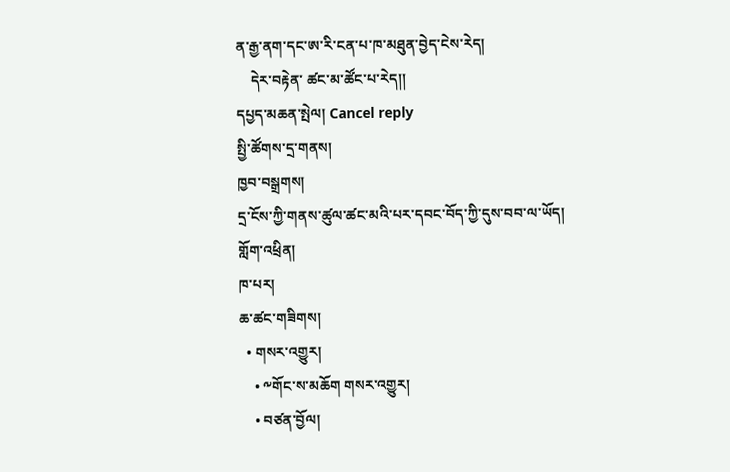ན་རྒྱ་ནག་དང་ཨ་རི་ངན་པ་ཁ་མཐུན་བྱེད་ངེས་རེད།
    དེར་བརྟེན་ ཚང་མ་ཚོང་པ་རེད།།
དཔྱད་མཆན་སྤེལ། Cancel reply
སྤྱི་ཚོགས་དྲ་གནས།
ཁྱབ་བསྒྲགས།
དྲ་ངོས་ཀྱི་གནས་ཚུལ་ཚང་མའི་པར་དབང་བོད་ཀྱི་དུས་བབ་ལ་ཡོད།
གློག་འཕྲིན།
ཁ་པར།
ཆ་ཚང་གཟིགས།
  • གསར་འགྱུར།
    • ༸གོང་ས་མཆོག གསར་འགྱུར།
    • བཙན་བྱོལ།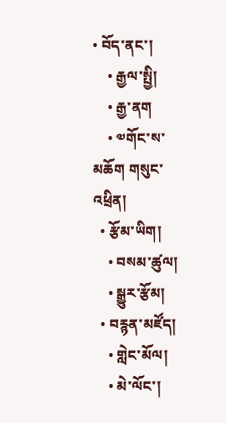• བོད་ནང་།
    • རྒྱལ་སྤྱི།
    • རྒྱ་ནག
    • ༧གོང་ས་མཆོག གསུང་འཕྲིན།
  • རྩོམ་ཡིག།
    • བསམ་ཚུལ།
    • སྒྱུར་རྩོམ།
  • བརྙན་མཛོད།
    • གླེང་མོལ།
    • མེ་ལོང་།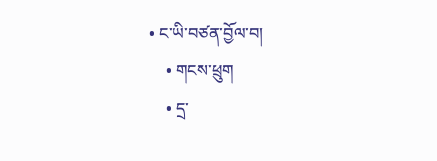• ང་ཡི་བཙན་བྱོལ་བ།
    • གངས་ཕྲུག
    • དྲ་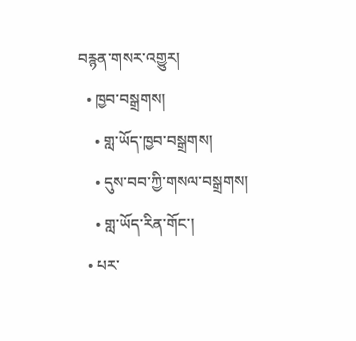བརྙན་གསར་འགྱུར།
  • ཁྱབ་བསྒྲགས།
    • གླ་ཡོད་ཁྱབ་བསྒྲགས།
    • དུས་བབ་ཀྱི་གསལ་བསྒྲགས།
    • གླ་ཡོད་རིན་གོང་།
  • པར་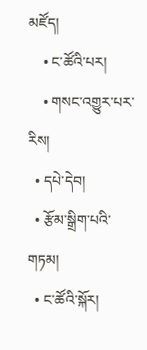མཛོད།
    • ང་ཚོའི་པར།
    • གསང་འགྱུར་པར་རིས།
  • དཔེ་དེབ།
  • རྩོམ་སྒྲིག་པའི་གཏམ།
  • ང་ཚོའི་སྐོར།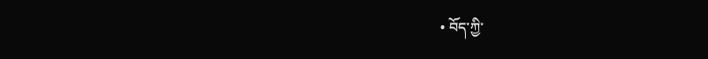• བོད་ཀྱི་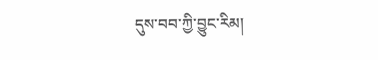དུས་བབ་ཀྱི་བྱུང་རིམ།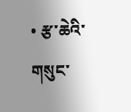• རྩ་ཆེའི་གསུང་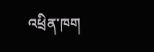འཕྲིན་ཁག